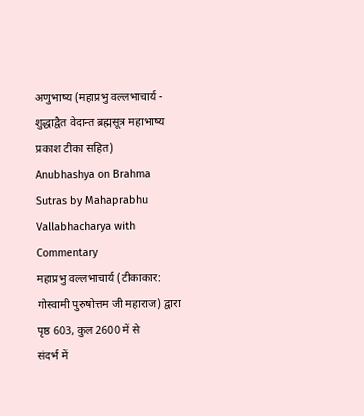अणुभाष्य (महाप्रभु वल्लभाचार्य - शुद्धाद्वैत वेदान्त ब्रह्मसूत्र महाभाष्य प्रकाश टीका सहित)
Anubhashya on Brahma Sutras by Mahaprabhu Vallabhacharya with Commentary
महाप्रभु वल्लभाचार्य (टीकाकार: गोस्वामी पुरुषोत्तम जी महाराज) द्वारा
पृष्ठ 603, कुल 2600 में से
संदर्भ में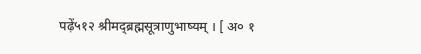पढ़ें५१२ श्रीमद्ब्रह्मसूत्राणुभाष्यम् । [ अ० १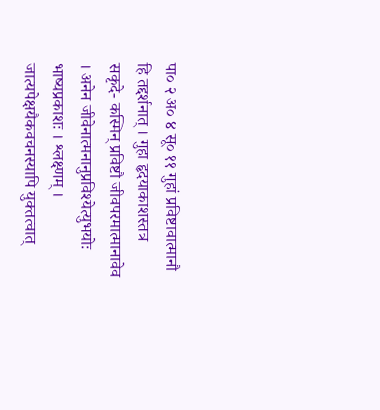पा० २ अ० ४ सू० ११ गुहां प्रविष्टावात्मानौ हि तद्दर्शनात् । गुहा हृदयाकाशस्तत्र सकृदे- कस्मिन् प्रविष्टौ जीवपरमात्मानावेव । अनेन जीवेनात्मनानुप्रविश्येत्युभयोः भाष्यप्रकाशः । श्लक्ष्णम् । जात्यपेक्षयैकवचनस्यापि युक्तत्वात्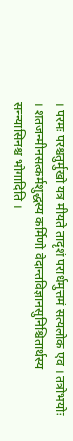। परमः परश्चतुर्मुखो यत्र मीयते तादृशं परार्धमुत्तमं सत्यलोक एव । तत्रोभयोः । शतजन्मीनसत्कर्मशुद्धस्य कर्मिणो वेदान्तविज्ञानसुनिश्चितार्थस्य सन्न्यासिनश्च भोगादिति ।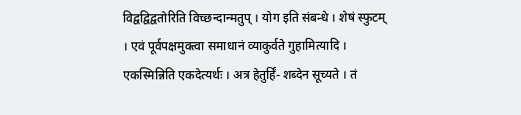विद्वद्विद्वतोरिति विच्छन्दान्मतुप् । योग इति संबन्धे । शेषं स्फुटम् । एवं पूर्वपक्षमुक्त्वा समाधानं व्याकुर्वते गुहामित्यादि । एकस्मिन्निति एकदेत्यर्थः । अत्र हेतुर्हिं- शब्देन सूच्यते । तं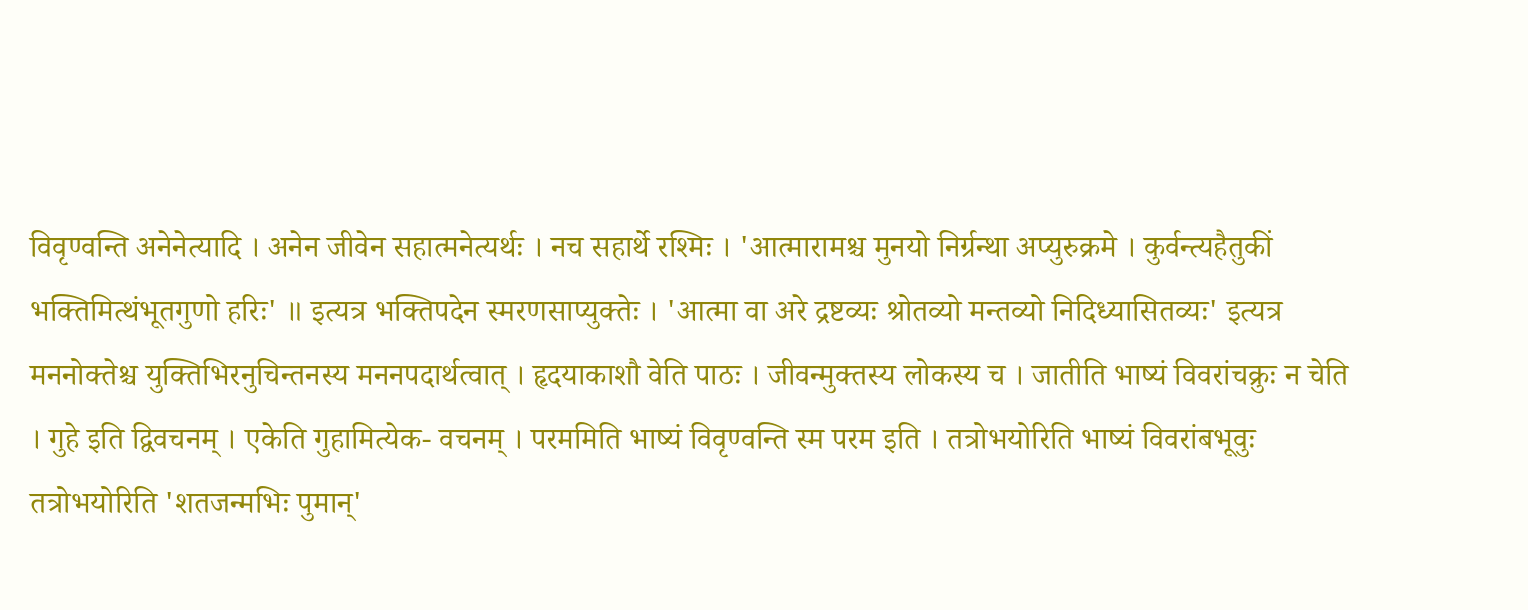विवृण्वन्ति अनेनेत्यादि । अनेन जीवेन सहात्मनेत्यर्थः । नच सहार्थे रश्मिः । 'आत्मारामश्च मुनयो निर्ग्रन्था अप्युरुक्रमे । कुर्वन्त्यहैतुकीं भक्तिमित्थंभूतगुणो हरिः' ॥ इत्यत्र भक्तिपदेन स्मरणसाप्युक्तेः । 'आत्मा वा अरे द्रष्टव्यः श्रोतव्यो मन्तव्यो निदिध्यासितव्यः' इत्यत्र मननोक्तेश्च युक्तिभिरनुचिन्तनस्य मननपदार्थत्वात् । हृदयाकाशौ वेति पाठः । जीवन्मुक्तस्य लोकस्य च । जातीति भाष्यं विवरांचक्रुः न चेति । गुहे इति द्विवचनम् । एकेति गुहामित्येक- वचनम् । परममिति भाष्यं विवृण्वन्ति स्म परम इति । तत्रोभयोरिति भाष्यं विवरांबभूवुः तत्रोभयोरिति 'शतजन्मभिः पुमान्'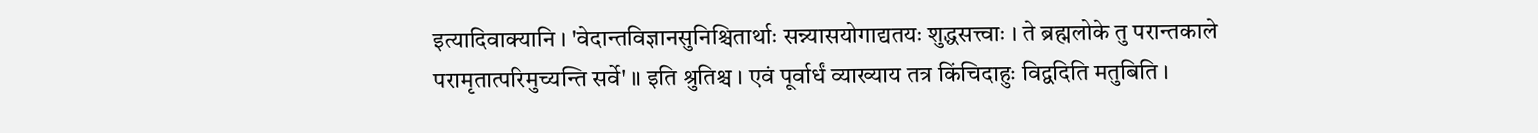इत्यादिवाक्यानि । 'वेदान्तविज्ञानसुनिश्चितार्थाः सन्न्यासयोगाद्यतयः शुद्धसत्त्वाः । ते ब्रह्मलोके तु परान्तकाले परामृतात्परिमुच्यन्ति सर्वे' ॥ इति श्रुतिश्च । एवं पूर्वार्धं व्याख्याय तत्र किंचिदाहुः विद्वदिति मतुबिति ।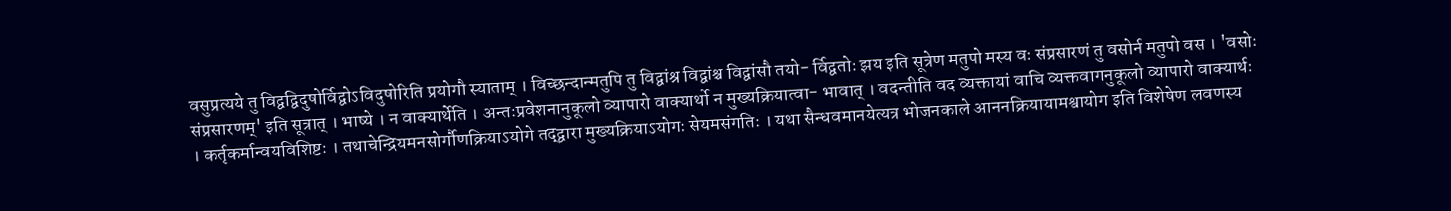वसुप्रत्यये तु विद्वद्विदुषोर्विद्वोऽविदुषोरिति प्रयोगौ स्याताम् । विच्छन्दान्मतुपि तु विद्वांश्र विद्वांश्च विद्वांसौ तयो- र्विद्वतोः झय इति सूत्रेण मतुपो मस्य वः संप्रसारणं तु वसोर्न मतुपो वस । 'वसोः संप्रसारणम्' इति सूत्रात् । भाष्ये । न वाक्यार्थेति । अन्तःप्रवेशनानुकूलो व्यापारो वाक्यार्थो न मुख्यक्रियात्वा- भावात् । वदन्तीति वद व्यक्तायां वाचि व्यक्तवागनुकूलो व्यापारो वाक्यार्थः । कर्तृकर्मान्वयविशिष्टः । तथाचेन्द्रियमनसोर्गौणक्रियाऽयोगे तद्द्वारा मुख्यक्रियाऽयोगः सेयमसंगतिः । यथा सैन्धवमानयेत्यत्र भोजनकाले आननक्रियायामश्वायोग इति विशेषेण लवणस्य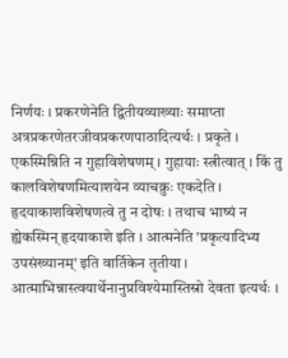निर्णयः । प्रकरणेनेति द्वितीयव्याख्याः समाप्ता अत्रप्रकरणेतरजीवप्रकरणपाठादित्यर्थः । प्रकृते । एकस्मिन्निति न गुहाविशेषणम् । गुहायाः स्त्रीत्वात् । किं तु कालविशेषणमित्याशयेन व्याचक्रुः एकदेति । हृदयाकाशविशेषणत्वे तु न दोषः । तथाच भाष्यं न ह्येकस्मिन् हृदयाकाशे इति । आत्मनेति 'प्रकृत्यादिभ्य उपसंख्यानम्' इति वार्तिकेन तृतीया । आत्माभिन्नास्त्वयार्थेनानुप्रविश्येमास्तिस्रो देवता इत्यर्थः ।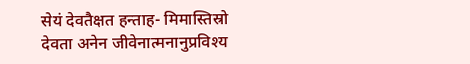सेयं देवतैक्षत हन्ताह- मिमास्तिस्रो देवता अनेन जीवेनात्मनानुप्रविश्य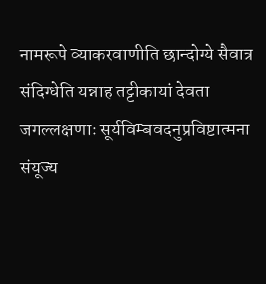नामरूपे व्याकरवाणीति छान्दोग्ये सैवात्र संदिग्धेति यन्नाह तट्टीकायां देवता जगल्लक्षणाः सूर्यविम्बवदनुप्रविष्टात्मना संयूज्य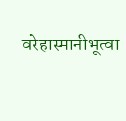वरेहास्मानीभूत्वा